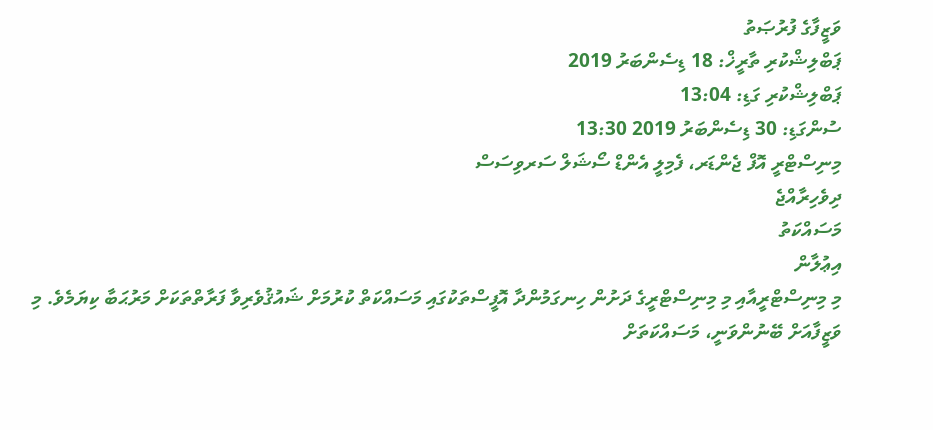ވަޒީފާގެ ފުރުޞަތު
ޕަބްލިޝްކުރި ތާރީޚް: 18 ޑިސެންބަރު 2019
ޕަބްލިޝްކުރި ގަޑި: 13:04
ސުންގަޑި: 30 ޑިސެންބަރު 2019 13:30
މިނިސްޓްރީ އޮފް ޖެންޑަރ، ފެމިލީ އެންޑް ސޯޝަލް ސަރވިސަސް
ދިވެހިރާއްޖެ
މަސައްކަތު
އިޢުލާން
މި މިނިސްޓްރީއާއި މި މިނިސްޓްރީގެ ދަށުން ހިނގަމުންދާ އޮފީސްތަކުގައި މަސައްކަތް ކުރުމަށް ޝައުޤުވެރިވާ ފަރާތްތަކަށް މަރުޙަބާ ކިޔަމެވެ. މި ވަޒީފާއަށް ބޭނުންވަނީ، މަސައްކަތަށް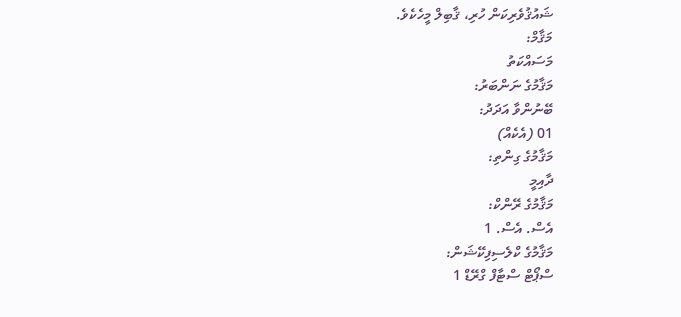ޝައުޤުވެރިކަން ހުރި، ޤާބިލް މީހެކެވެ.
މަޤާމް:
މަސައްކަތު
މަޤާމުގެ ނަންބަރު:
ބޭނުންވާ އަދަދު:
01 (އެކެއް)
މަޤާމުގެ ގިންތި:
ދާއިމީ
މަޤާމުގެ ރޭންކް:
އެސް. އެސް. 1
މަޤާމުގެ ކްލެސިފިކޭޝަން:
ސްޕޯޓް ސްޓާފް ގްރޭޑް 1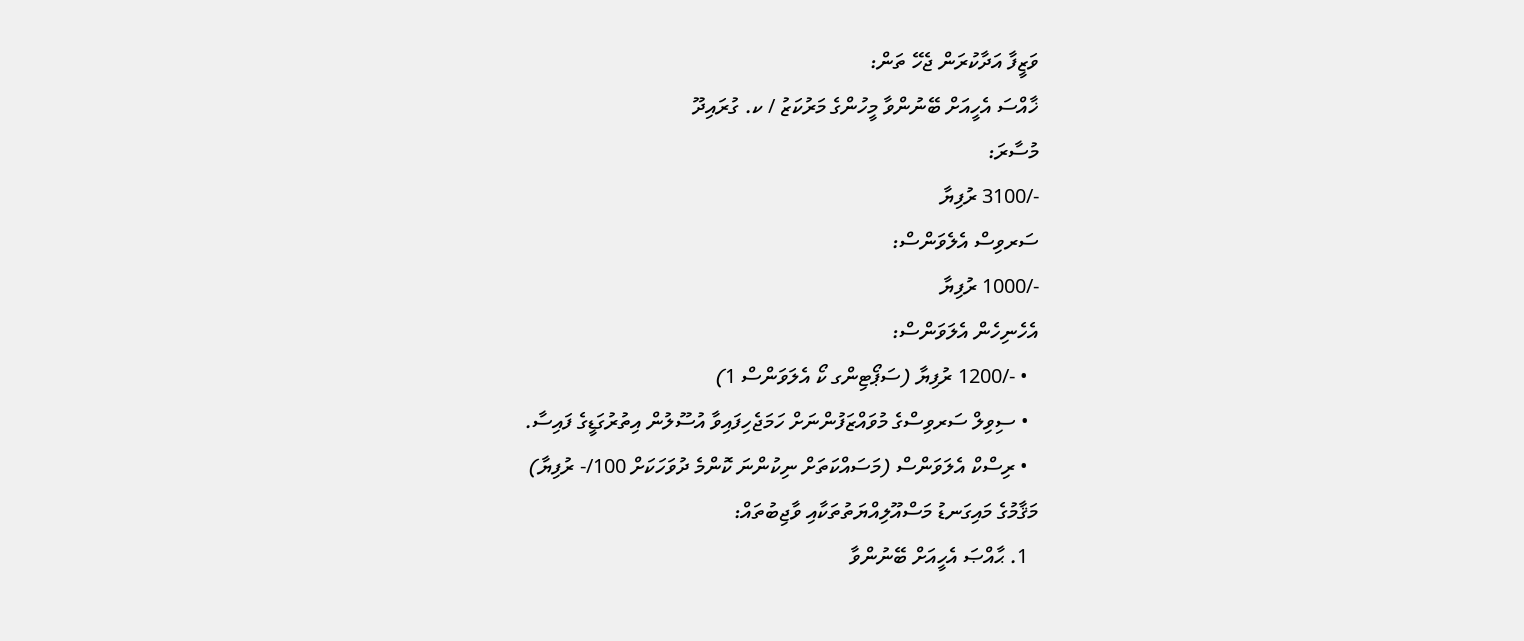ވަޒީފާ އަދާކުރަން ޖެހޭ ތަން:
ޚާއްސަ އެހީއަށް ބޭނުންވާ މީހުންގެ މަރުކަޒު / ކ. ގުރައިދޫ
މުސާރަ:
-/3100 ރުފިޔާ
ސަރވިސް އެލެވަންސް:
-/1000 ރުފިޔާ
އެހެނިހެން އެލަވަންސް:
  • -/1200 ރުފިޔާ (ސަޕޯޓިންގ ކޯ އެލަވަންސް 1)
  • ސިވިލް ސަރވިސްގެ މުވައްޒަފުންނަށް ހަމަޖެހިފައިވާ އުސޫލުން އިތުރުގަޑީގެ ފައިސާ.
  • ރިސްކް އެލަވަންސް (މަސައްކަތަށް ނިކުންނަ ކޮންމެ ދުވަހަކަށް 100/- ރުފިޔާ)
މަޤާމުގެ މައިގަނޑު މަސްއޫލިއްޔަތުތަކާއި ވާޖިބުތައް:
  1. ޙާއްޞަ އެހީއަށް ބޭނުންވާ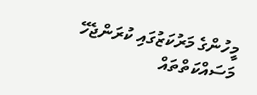މީހުންގެ މަރުކަޒުގައި ކުރަންޖެހޭ މަސައްކަތްތައް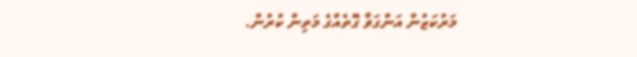މަރުކަޒުން އަންގަވާ ގޮތެއްގެ މަތިން ކުރުން.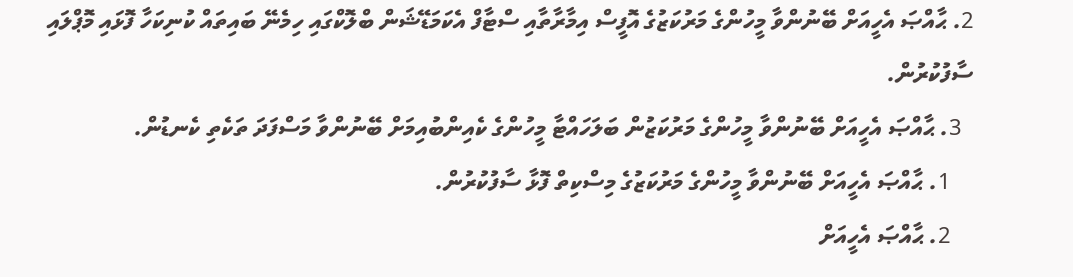2. ޙާއްޞަ އެހީއަށް ބޭނުންވާ މީހުންގެ މަރުކަޒުގެ އޮފީސް އިމާރާތާއި ސްޓާފް އެކަމަޑޭޝަން ބްލޮކްގައި ހިމެނޭ ބައިތައް ކުނިކަހާ ފޮޅައި މޮޕްލައި ސާފުކުރުން.
  3. ޙާއްޞަ އެހީއަށް ބޭނުންވާ މީހުންގެ މަރުކަޒުން ބަލަހައްޓާ މީހުންގެ ކެއިންބުއިމަށް ބޭނުންވާ މަސްފަދަ ތަކެތި ކެނޑުން.
    1. ޙާއްޞަ އެހީއަށް ބޭނުންވާ މީހުންގެ މަރުކަޒުގެ މިސްކިތް ފޮޅާ ސާފުކުރުން.
    2. ޙާއްޞަ އެހީއަށް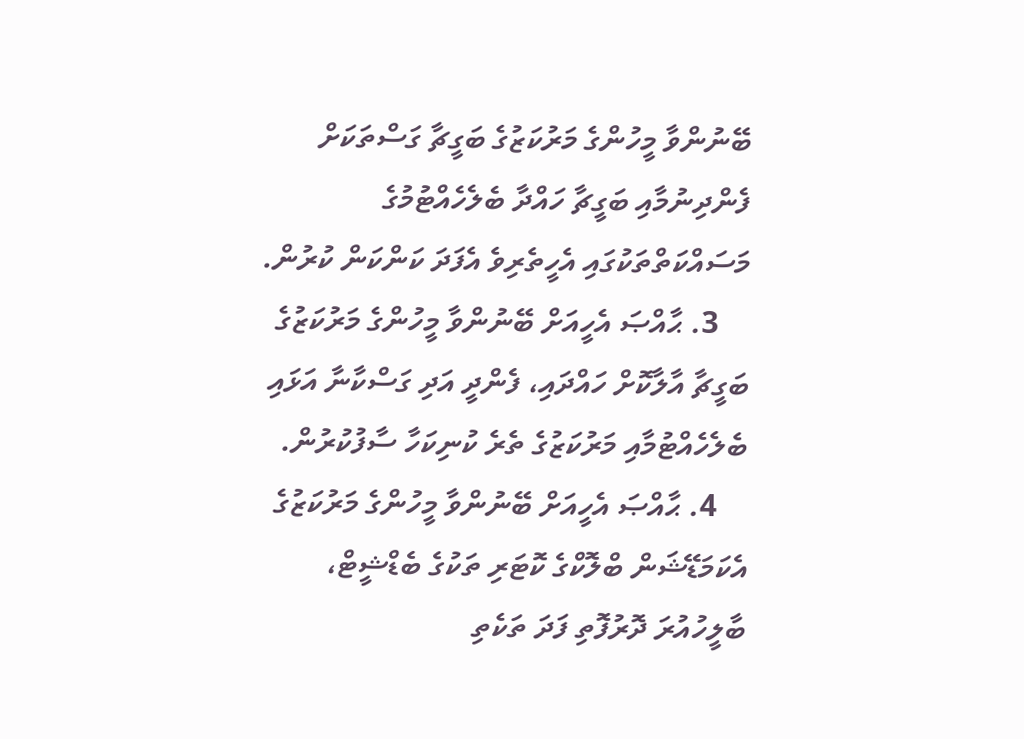ބޭނުންވާ މީހުންގެ މަރުކަޒުގެ ބަގީޗާ ގަސްތަކަށް ފެންދިނުމާއި ބަގީޗާ ހައްދާ ބެލެހެއްޓުމުގެ މަސައްކަތްތަކުގައި އެހީތެރިވެ އެފަދަ ކަންކަން ކުރުން.
    3. ޙާއްޞަ އެހީއަށް ބޭނުންވާ މީހުންގެ މަރުކަޒުގެ ބަގީޗާ އާލާކޮށް ހައްދައި، ފެންދީ އަދި ގަސްކާނާ އަޅައި ބެލެހެއްޓުމާއި މަރުކަޒުގެ ތެރެ ކުނިކަހާ ސާފުކުރުން.
    4. ޙާއްޞަ އެހީއަށް ބޭނުންވާ މީހުންގެ މަރުކަޒުގެ އެކަމަޑޭޝަން ބްލޮކްގެ ކޮޓަރި ތަކުގެ ބެޑްޝީޓް، ބާލީހުއުރަ ދޮރުފޮތި ފަދަ ތަކެތި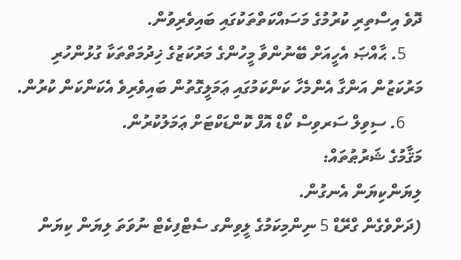ދޮވެ އިސްތިރި ކުރުމުގެ މަސައްކަތްތަކުގައި ބައިވެރިވުން.
    5. ޙާއްޞަ އެހީއަށް ބޭނުންވާ މީހުންގެ މަރުކަޒުގެ ޚިދުމަތްތަކާ ގުޅުންހުރި މަރުކަޒުން އަންގާ އެންމެހާ ކަންކަމުގައި ޢަމަލީގޮތުން ބައިވެރިވެ އެކަންކަން ކުރުން.
    6. ސިވިލް ސަރވިސް ކޯޑް އޮފް ކޮންޑަކްޓަށް ޢަމަލުކުރުން.
މަޤާމުގެ ޝަރުޠުތައް:
ލިޔަންކިޔަން އެނގުން.
(ދަށްވެގެން ގްރޭޑް 5 ނިންމިކަމުގެ ލީވިންގ ސެޓްފިކެޓް ނުވަތަ ލިޔަން ކިޔަން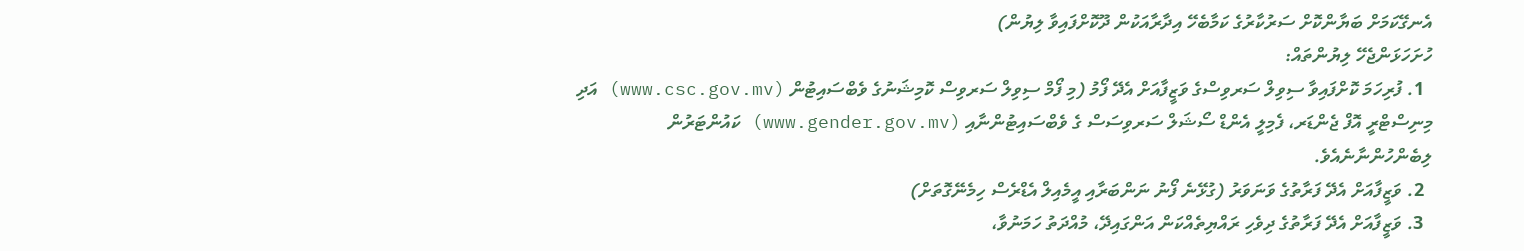އެނގޭކަމަށް ބަޔާންކޮށް ސަރުކާރުގެ ކަމާބެހޭ އިދާރާއަކުން ދޫކޮށްފައިވާ ލިޔުން)
ހުށަހަޅަންޖެހޭ ލިޔުންތައް:
  1. ފުރިހަމަ ކޮށްފައިވާ ސިވިލް ސަރވިސްގެ ވަޒީފާއަށް އެދޭ ފޯމު (މި ފޯމް ސިވިލް ސަރވިސް ކޮމިޝަނުގެ ވެބްސައިޓުން (www.csc.gov.mv) އަދި މިނިސްޓްރީ އޮފް ޖެންޑަރ، ފެމިލީ އެންޑް ސޯޝަލް ސަރވިސަސް ގެ ވެބްސައިޓުންނާއި (www.gender.gov.mv) ކައުންޓަރުން ލިބެންހުންނާނެއެވެ.
  2. ވަޒީފާއަށް އެދޭ ފަރާތުގެ ވަނަވަރު (ގުޅޭނެ ފޯނު ނަންބަރާއި އީމެއިލް އެޑްރެސް ހިމެނޭގޮތަށް)
  3. ވަޒީފާއަށް އެދޭ ފަރާތުގެ ދިވެހި ރައްޔިތެއްކަން އަންގައިދޭ، މުއްދަތު ހަމަނުވާ،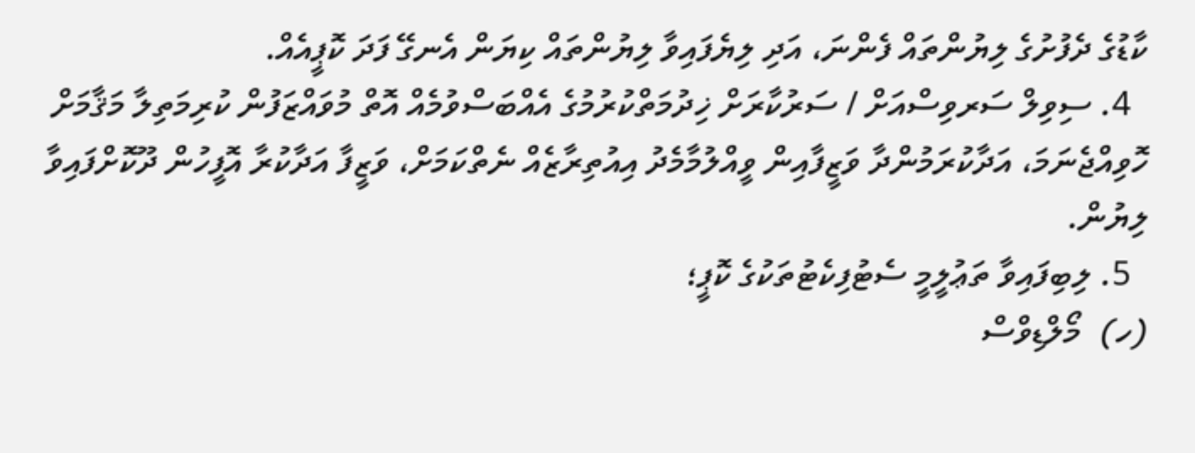ކާޑުގެ ދެފުށުގެ ލިޔުންތައް ފެންނަ، އަދި ލިޔެފައިވާ ލިޔުންތައް ކިޔަން އެނގޭ ފަދަ ކޮޕީއެއް.
  4. ސިވިލް ސަރވިސްއަށް / ސަރުކާރަށް ޚިދުމަތްކުރުމުގެ އެއްބަސްވުމެއް އޮތް މުވައްޒަފުން ކުރިމަތިލާ މަޤާމަށް ހޮވިއްޖެނަމަ، އަދާކުރަމުންދާ ވަޒީފާއިން ވީއްލުމާމެދު އިއުތިރާޒެއް ނެތްކަމަށް، ވަޒީފާ އަދާކުރާ އޮފީހުން ދޫކޮށްފައިވާ ލިޔުން.
  5. ލިބިފައިވާ ތަޢުލީމީ ސެޓުފިކެޓުތަކުގެ ކޮޕީ؛
(ހ)  މޯލްޑިވްސް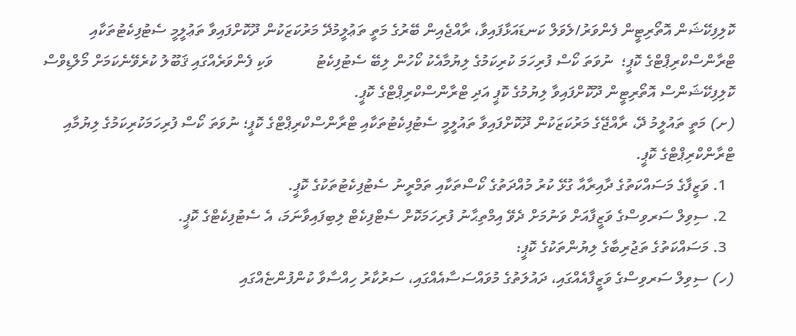ކޮލިފިކޭޝަން އޮތޯރިޓީން ފެންވަރު/ލެވަލް ކަނޑައަޅާފައިވާ، ރާއްޖެއިން ބޭރުގެ މަތީ ތަޢުލީމުދޭ މަރުކަޒަކުން ދޫކޮށްފައިވާ ތަޢުލީމީ ސެޓުފިކެޓުތަކާއި ޓްރާންސްކްރިޕްޓްގެ ކޮޕީ؛  ނުވަތަ ކޯސް ފުރިހަމަ ކުރިކަމުގެ ލިޔުމާއެކު ކޯހުން ލިބޭ ސެޓުފިކެޓު           ވަކި ފެންވަރެއްގައި ޤަބޫލު ކުރެވޭނެކަމަށް މޯލްޑިވްސް ކޮލިފިކޭޝަންސް އޮތޯރިޓީން ދޫކޮށްފައިވާ ލިޔުމުގެ ކޮޕީ އަދި ޓްރާންސްކްރިޕްޓްގެ ކޮޕީ.
(ށ) މަތީ ތައުލީމު ދޭ، ރާއްޖޭގެ މަރުކަޒަކުން ދޫކޮށްފައިވާ ތައުލީމީ ސެޓުފިކެޓުތަކާއި ޓްރާންސްކްރިޕްޓްގެ ކޮޕީ؛ ނުވަތަ ކޯސް ފުރިހަމަކުރިކަމުގެ ލިޔުމާއި ޓްރާންކްރިޕްޓްގެ ކޮޕީ.
  1. ވަޒީފާގެ މަސައްކަތުގެ ދާއިރާއާ ގުޅޭ ކުރު މުއްދަތުގެ ކޯސްތަކާއި ތަމްރީނު ސެޓުފިކެޓުތަކުގެ ކޮޕީ.
  2. ސިވިލް ސަރވިސްގެ ވަޒީފާއަށް ވަނުމަށް ދެވޭ އިމްތިޙާނު ފުރިހަމަކޮށް ސެޓްފިކެޓް ލިބިފައިވާނަމަ، އެ ސެޓުފިކެޓްގެ ކޮޕީ.
  3. މަސައްކަތުގެ ތަޖުރިބާގެ ލިޔުންތަކުގެ ކޮޕީ:
(ހ) ސިވިލް ސަރވިސްގެ ވަޒީފާއެއްގައި، ދައުލަތުގެ މުވައްސަސާއެއްގައި، ސަރުކާރު ހިއްސާވާ ކުންފުންޏެއްގައި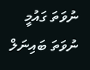ނުވަތަ ގައުމީ ނުވަތަ ބައިނަލް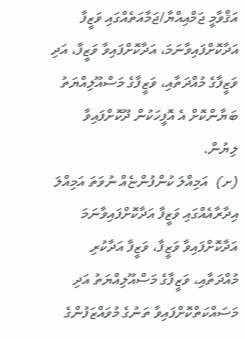އަޤްވާމީ ޖަމްއިއްޔާ/ޖަމާއަތެއްގައި ވަޒީފާ އަދާކޮށްފައިވާނަމަ، އަދާކޮށްފައިވާ ވަޒީފާ، އަދި ވަޒީފާގެ މުއްދަތާއި، ވަޒީފާގެ މަސްއޫލިއްޔަތު ބަޔާންކޮށް އެ އޮފީހަކުން ދޫކޮށްފައިވާ ލިޔުން.
(ށ)  އަމިއްލަ ކުންފުންޏެއް ނުވަތަ އަމިއްލަ އިދާރާއެއްގައި ވަޒީފާ އަދާކޮށްފައިވާނަމަ އަދާކޮށްފައިވާ ވަޒީފާ، ވަޒީފާ އަދާކުރި މުއްދަތާއި، ވަޒީފާގެ މަސްއޫލިއްޔަތު އަދި މަސައްކަތްކޮށްފައިވާ ތަނުގެ މުވައްޒަފުންގެ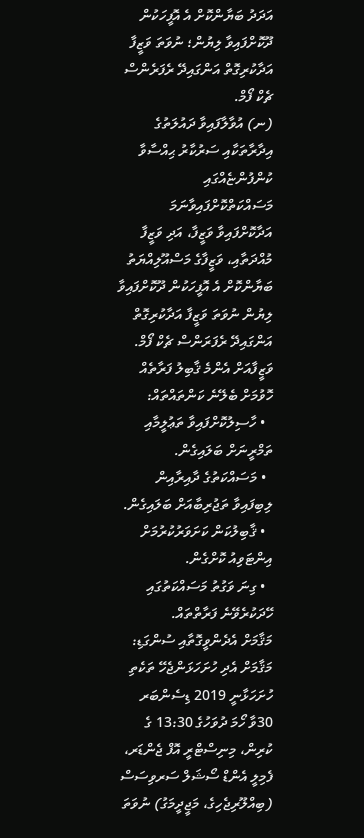އަދަދު ބަޔާންކޮށް އެ އޮފީހަކުން ދޫކޮށްފައިވާ ލިޔުން؛ ނުވަތަ ވަޒީފާ އަދާކުރިގޮތް އަންގައިދޭ ރެފަރެންސް ޗެކް ފޯމް.
(ނ) އުވާލާފައިވާ ދައުލަތުގެ އިދާރާތަކާއި ސަރުކާރު ޙިއްސާވާ ކުންފުންޏެއްގައި މަސައްކަތްކޮށްފައިވާނަމަ އަދާކޮށްފައިވާ ވަޒީފާ، އަދި ވަޒީފާ މުއްދަތާއި، ވަޒީފާގެ މަސްއޫލިއްޔަތު ބަޔާންކޮށް އެ އޮފީހަކުން ދޫކޮށްފައިވާ ލިޔުން ނުވަތަ ވަޒީފާ އަދާކުރިގޮތް އަންގައިދޭ ރެފަރަންސް ޗެކް ފޯމް.
ވަޒީފާއަށް އެންމެ ޤާބިލު ފަރާތެއް ހޮވުމަށް ބެލޭނެ ކަންތައްތައް:
  • ހާސިލުކޮށްފައިވާ ތަޢުލީމާއި ތަމްރީނަށް ބަލައިގެން.
  • މަސައްކަތުގެ ދާއިރާއިން ލިބިފައިވާ ތަޖުރިބާއަށް ބަލައިގެން.
  • ޤާބިލުކަން ކަށަވަރުކުރުމަށް އިންޓަވިއު ކޮށްގެން.
  • ގިނަ ވަގުތު މަސައްކަތުގައި ހޭދަކުރެވޭނެ ފަރާތްތައް.
މަޤާމަށް އެދެންވީގޮތާއި ސުންގަޑި:
މަޤާމަށް އެދި ހުށަހަޅަންޖެހޭ ތަކެތި ހުށަހަޅާނީ 2019 ޑިސެންބަރ 30ވާ ހޯމަ ދުވަހުގެ 13:30 ގެ ކުރިން، މިނިސްޓްރީ އޮފް ޖެންޑަރ، ފެމިލީ އެންޑް ސޯޝަލް ސަރވިސަސް (ބިއްލޫރިޖެހިގެ، މަޖީދީމަގު) ނުވަތަ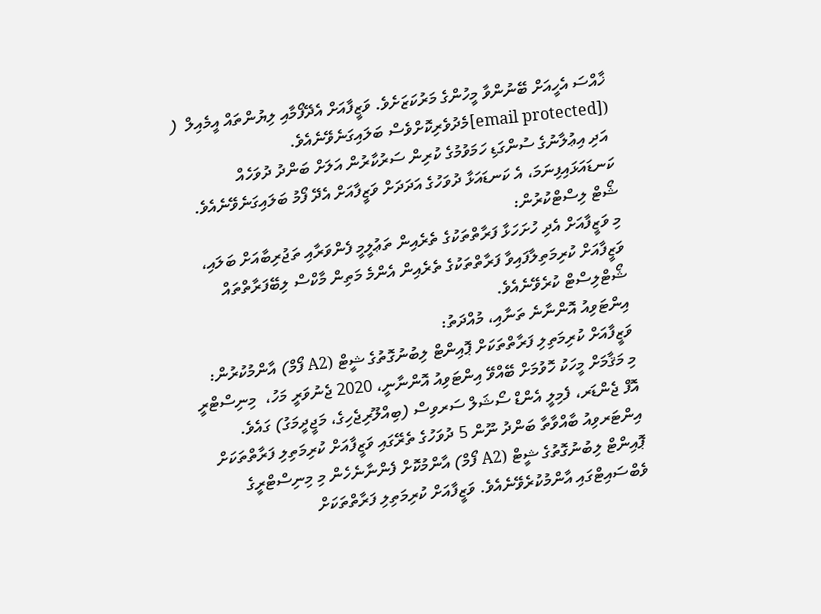ޚާއްސަ އެހީއަށް ބޭނުންވާ މީހުންގެ މަރުކަޒަށެވެ. ވަޒީފާއަށް އެދޭފޯމާއި ލިޔުންތައް އީމެއިލް  ( ([email protected]މެދުވެރިކޮށްވެސް ބަލައިގަނެވޭނެއެވެ.
 އަދި އިޢުލާނުގެ ސުންގަޑި ހަމަވުމުގެ ކުރިން ސަރުކާރުން އަލަށް ބަންދު ދުވަހެއް ކަނޑައަޅައިފިނަމަ، އެ ކަނޑައަޅާ ދުވަހުގެ އަދަދަށް ވަޒީފާއަށް އެދޭ ފޯމު ބަލައިގަނެވޭނެއެވެ.
ޝޯޓް ލިސްޓްކުރުން:
މި ވަޒީފާއަށް އެދި ހުށަހަޅާ ފަރާތްތަކުގެ ތެރެއިން ތަޢުލީމީ ފެންވަރާއި ތަޖުރިބާއަށް ބަލައި، ވަޒީފާއަށް ކުރިމަތިލާފައިވާ ފަރާތްތަކުގެ ތެރެއިން އެންމެ މަތިން މާކްސް ލިބޭފަރާތްތައް ޝޯޓްލިސްޓް ކުރެވޭނެއެވެ.
އިންޓަވިއު އޮންނާނެ ތަނާއި، މުއްދަތު:
ވަޒީފާއަށް ކުރިމަތިލި ފަރާތްތަކަށް ޕޮއިންޓް ލިބުނުގޮތުގެ ޝީޓް (A2 ފޯމް) އާންމުކުރުން:
މި މަޤާމަށް މީހަކު ހޮވުމަށް ބޭއްވޭ އިންޓަވިއު އޮންނާނީ، 2020 ޖެނުވަރީ މަހު،  މިނިސްޓްރީ އޮފް ޖެންޑަރ، ފެމިލީ އެންޑް ސޯޝަލް ސަރވިސް (ބިއްލޫރިޖެހިގެ، މަޖީދީމަގު) ގައެވެ.
އިންޓަރވިއު ބާއްވާތާ ބަންދު ނޫން 5 ދުވަހުގެ ތެރޭގައި ވަޒީފާއަށް ކުރިމަތިލި ފަރާތްތަކަށް ޕޮއިންޓް ލިބުނުގޮތުގެ ޝީޓް (A2 ފޯމް) އާންމުކޮށް ފެންނާނެހެން މި މިނިސްޓްރީގެ ވެބްސައިޓްގައި އާންމުކުރެވޭނެއެވެ. ވަޒީފާއަށް ކުރިމަތިލި ފަރާތްތަކަށް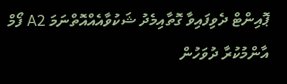ޕޮއިންޓް ދެވިފައިވާ ގޮތާއިމެދު ޝަކުވާއެއްއޮތްނަމަ A2 ފޯމް އާންމުކުރާ ދުވަހުން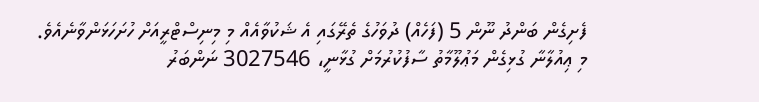ފެށިގެން ބަންދު ނޫން 5 (ފަހެއް) ދުވަހުގެ ތެރޭގައި އެ ޝަކުވާއެއް މި މިނިސްޓްރީއަށް ހުށަހަޅަންވާނެއެވެ.
މި ޢިއުލާނާ ގުޅިގެން މަޢުލޫމާތު ސާފުކުރުމަށް ގުޅާނީ، 3027546 ނަންބަރު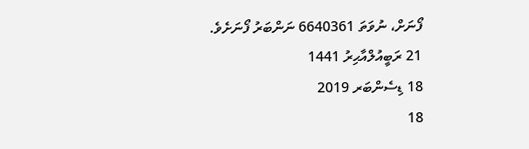ފޯނަށް، ނުވަތަ 6640361 ނަންބަރު ފޯނަށެވެ.
21 ރަބީއުލްއާޙިރު 1441
18 ޑިސެންބަރ 2019
18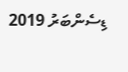ޑިސެންބަރު 2019